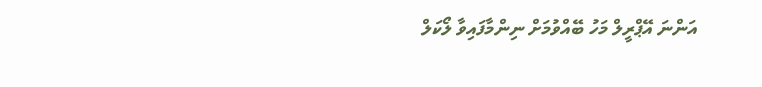އަންނަ އޭޕްރީލް މަހު ބޭއްވުމަށް ނިންމާފައިވާ ލޯކަލް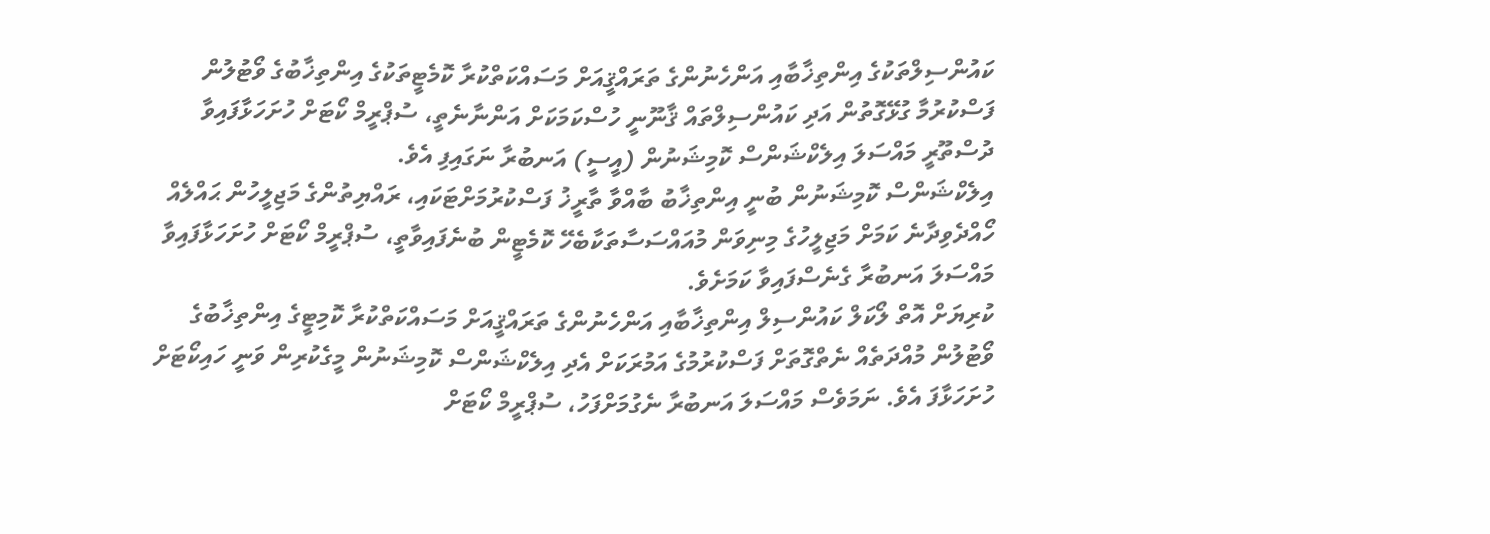ކައުންސިލްތަކުގެ އިންތިޚާބާއި އަންހެނުންގެ ތަރައްޤީއަށް މަސައްކަތްކުރާ ކޮމެޓީތަކުގެ އިންތިޚާބުގެ ވޯޓުލުން ފަސްކުރުމާ ގުޅޭގޮތުން އަދި ކައުންސިލްތައް ޤާނޫނީ ހުސްކަމަކަށް އަންނާނެތީ، ސުޕްރީމް ކޯޓަށް ހުށަހަޅާފައިވާ ދުސްތޫރީ މައްސަލަ އިލެކްޝަންސް ކޮމިޝަނުން (އީސީ) އަނބުރާ ނަގައިފި އެވެ.
އިލެކްޝަންސް ކޮމިޝަނުން ބުނީ އިންތިޚާބު ބާއްވާ ތާރީޚު ފަސްކުރުމަށްޓަކައި، ރައްޔިތުންގެ މަޖިލީހުން ޙައްލެއް ހޯއްދެވިދާނެ ކަމަށް މަޖިލީހުގެ މިނިވަން މުއައްސަސާތަކާބެހޭ ކޮމެޓީން ބުނެފައިވާތީ، ސުޕްރީމް ކޯޓަށް ހުށަހަޅާފައިވާ މައްސަލަ އަނބުރާ ގެނެސްފައިވާ ކަމަށެވެ.
ކުރިޔަށް އޮތް ލޯކަލް ކައުންސިލް އިންތިޚާބާއި އަންހެނުންގެ ތަރައްޤީއަށް މަސައްކަތްކުރާ ކޮމިޓީގެ އިންތިޚާބުގެ ވޯޓުލުން މުއްދަތެއް ނެތްގޮތަށް ފަސްކުރުމުގެ އަމުރަކަށް އެދި އިލެކްޝަންސް ކޮމިޝަނުން މީގެކުރިން ވަނީ ހައިކޯޓަށް ހުށަހަޅާފަ އެވެ. ނަމަވެސް މައްސަލަ އަނބުރާ ނެގުމަށްފަހު، ސުޕްރީމް ކޯޓަށް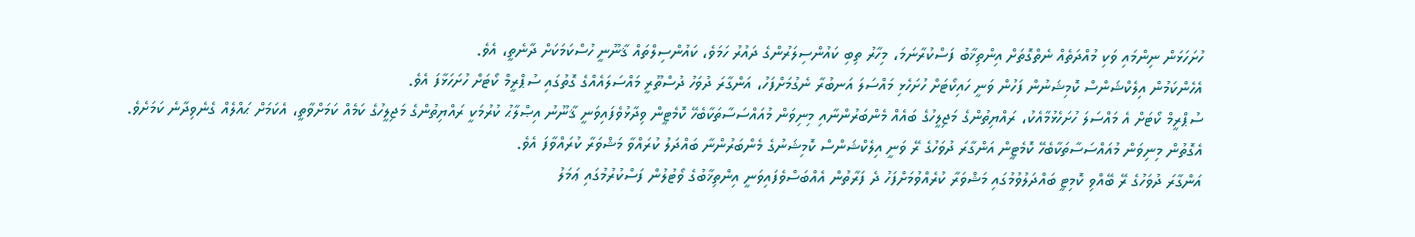ހުށަހަޅަން ނިންމައި ވަކި މުއްދަތެއް ނެތްގޮތަށް އިންތިޚާބު ފަސްކުރާނަމަ، މިހާރު ތިބި ކައުންސިލަރުންގެ ދައުރު ހަމަވެ، ކައުންސިލްތައް ޤާނޫނީ ހުސްކަމަކަށް ދާނެތީ، އެވެ.
އެހެންކަމުން އިލެކްޝަންސް ކޮމިޝަނުން ފަހުން ވަނީ ހައިކޯޓަށް ހުށަހެޅި މައްސަލަ އަނބުރާ ނެގުމަށްފަހު، އަންގާރަ ދުވަހު ދުސްތޫރީ މައްސަލައެއްގެ ގޮތުގައި ސުޕްރީމް ކޯޓަށް ހުށަހަޅާފަ އެވެ.
ސުޕްރީމް ކޯޓަށް އެ މައްސަލަ ހުށަހެޅުމާއެކު، ރައްޔިތުންގެ މަޖިލީހުގެ ބައެއް މެންބަރުންނާއި މިނިވަން މުއައްސަސާތަކާބެހޭ ކޮމެޓީން ވިދާޅުވެފައިވަނީ ޤާނޫނު އިޞްލާޙު ކުރުމަކީ ރައްޔިތުންގެ މަޖިލީހުގެ ކަމެއް ކަމަށްވާތީ، އެކަމަށް ޙައްލެއް ގެނެވިދާނެ ކަމަށެވެ.
އެގޮތުން މިނިވަން މުއައްސަސާތަކާބެހޭ ކޮމެޓީން އަންގާރަ ދުވަހުގެ ރޭ ވަނީ އިލެކްޝަންސް ކޮމިޝަނުގެ މެންބަރުންނާ ބައްދަލު ކުރައްވާ މަޝްވަރާ ކުރައްވާފަ އެވެ.
އަންގާރަ ދުވަހުގެ ރޭ ބޭއްވި ކޮމިޓީ ބައްދަލުވުމުގައި މަޝްވަރާ ކުރެއްވުމަށްފަހު ދެ ފަރާތުން އެއްބަސްވެފައިވަނީ އިންތިޚާބުގެ ވޯޓުލުން ފަސްކުރުމުގައި ޢަމަލު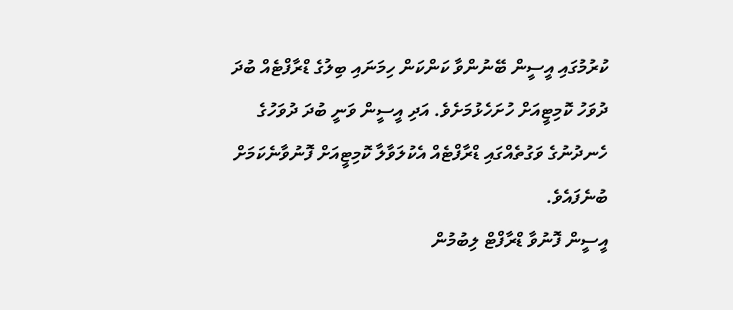ކުރުމުގައި އީސީން ބޭނުންވާ ކަންކަން ހިމަނައި ބިލުގެ ޑްރާފްޓެއް ބުދަ ދުވަހު ކޮމިޓީއަށް ހުށަހެޅުމަށެވެ. އަދި އީސީން ވަނީ ބުދަ ދުވަހުގެ ހެނދުނުގެ ވަގުތެއްގައި ޑްރާފްޓެއް އެކުލަވާލާ ކޮމިޓީއަށް ފޮނުވާނެކަމަށް ބުނެފައެވެ.
އީސީން ފޮނުވާ ޑްރާފްޓް ލިބުމުން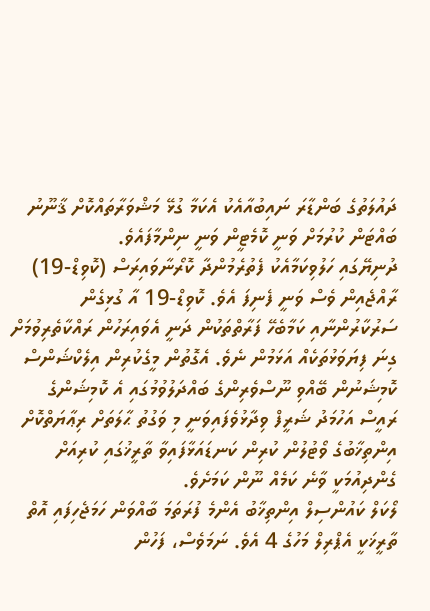ދައުލަތުގެ ބަންޑާރަ ނައިބުއާއެކު އެކަމާ ގުޅޭ މަޝްވަރާތައްކޮށް ޤާނޫނު ބައްޓަން ކުރުމަށް ވަނީ ކޮމެޓީން ވަނީ ނިންމާފައެވެ.
ދުނިޔޭގައި ހަލުވިކަމާއެކު ފެތުރެމުންދާ ކޮރޯނާވައިރަސް (ކޮވިޑް-19) ރާއްޖެއިން ވެސް ވަނީ ފެނިފަ އެވެ. ކޮވިޑް-19 އާ ގުޅިގެން ސަރުކާރުންނާއި ކަމާބެހޭ ފަރާތްތަކުން ދަނީ އެވައިރަހުން ރައްކާތެރިވުމަށް ގިނަ ފިޔަވަޅުތަކެއް އަޅަމުން ނެވެ. އެގޮތުން މީގެކުރިން އިލެކްޝަންސް ކޮމިޝަނުން ބޭއްވި ނޫސްވެރިންގެ ބައްދަލުވުމުގައި އެ ކޮމިޝަންގެ ރައީސް އަހުމަދު ޝަރީފް ވިދާޅުވެފައިވަނީ މި ވަގުތު ޙާލަތަށް ރިޢާޔަތްކޮށް އިންތިޚާބުގެ ވޯޓުލުން ކުރިން ކަނޑައަޅާފައިވާ ތާރީޚުގައި ކުރިއަށް ގެންދިއުމަކީ ވާނެ ކަމެއް ނޫން ކަމަށެވެ.
ލޯކަލް ކައުންސިލް އިންތިޚާބު އެންމެ ފުރަތަމަ ބާއްވަން ހަމަޖެހިފައި އޮތް ތާރީޚަކީ އެޕްރިލް މަހުގެ 4 އެވެ. ނަމަވެސް، ފަހުން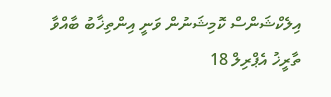އިލެކްޝަންސް ކޮމިޝަނުން ވަނީ އިންތިޚާބު ބާއްވާ ތާރީޚު އެޕްރިލް 18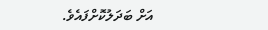އަށް ބަދަލުކޮށްފައެވެ.